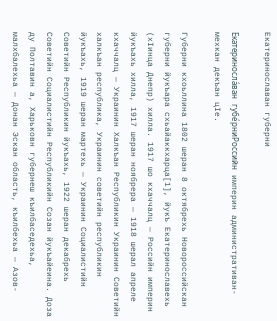Екатеринославан губерни

Екатериносла́ван губе́рниРоссийн империн административан-мехкан декъан цӀе.

Губерни кхоьллина 1802 шеран 8 октябрехь Новороссийскан губерни йукъара схьайаккхарца[1], йукъ Екатеринославехь (хӀинца Днепр) хилла. 1917 шо кхаччалц — Российн империн йукъахь хилла, 1917 шеран ноябрера — 1918 шерал апреле кхаччалц — Украинин Халкъан Республикин Украинин Советийн халкъан республика, Украинин советийн республикин йукъахь, 1919 шеран мартехь — Украинин Социалистийн Советийн Республикин йукъахь, 1922 шеран декабрехь Советийн Социалистийн Республикийн Созан йукъайеина. Доза ду Полтавин а, Харьковн губернеш къилбаседехьа, малхбалехьа — Донан Эскан область, къилбехьа — Азов-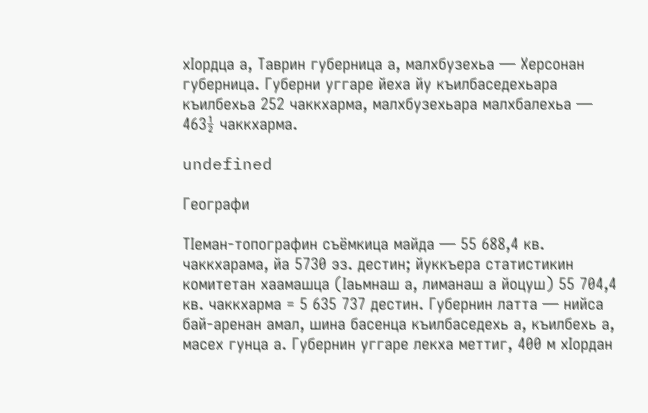хӀордца а, Таврин губерница а, малхбузехьа — Херсонан губерница. Губерни уггаре йеха йу къилбаседехьара къилбехьа 252 чаккхарма, малхбузехьара малхбалехьа — 463½ чаккхарма.

undefined

Географи

ТӀеман-топографин съёмкица майда — 55 688,4 кв. чаккхарама, йа 5730 эз. дестин; йуккъера статистикин комитетан хаамашца (Ӏаьмнаш а, лиманаш а йоцуш) 55 704,4 кв. чаккхарма = 5 635 737 дестин. Губернин латта — нийса бай-аренан амал, шина басенца къилбаседехь а, къилбехь а, масех гунца а. Губернин уггаре лекха меттиг, 400 м хӀордан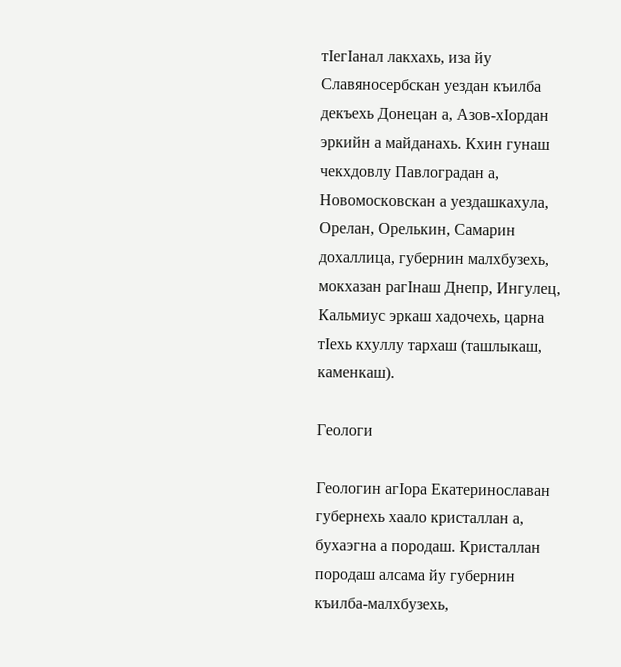тӀегӀанал лакхахь, иза йу Славяносербскан уездан къилба декъехь Донецан а, Азов-хӀордан эркийн а майданахь. Кхин гунаш чекхдовлу Павлоградан а, Новомосковскан а уездашкахула, Орелан, Орелькин, Самарин дохаллица, губернин малхбузехь, мокхазан рагӀнаш Днепр, Ингулец, Кальмиус эркаш хадочехь, царна тӀехь кхуллу тархаш (ташлыкаш, каменкаш).

Геологи

Геологин агӀора Екатеринославан губернехь хаало кристаллан а, бухаэгна а породаш. Кристаллан породаш алсама йу губернин къилба-малхбузехь,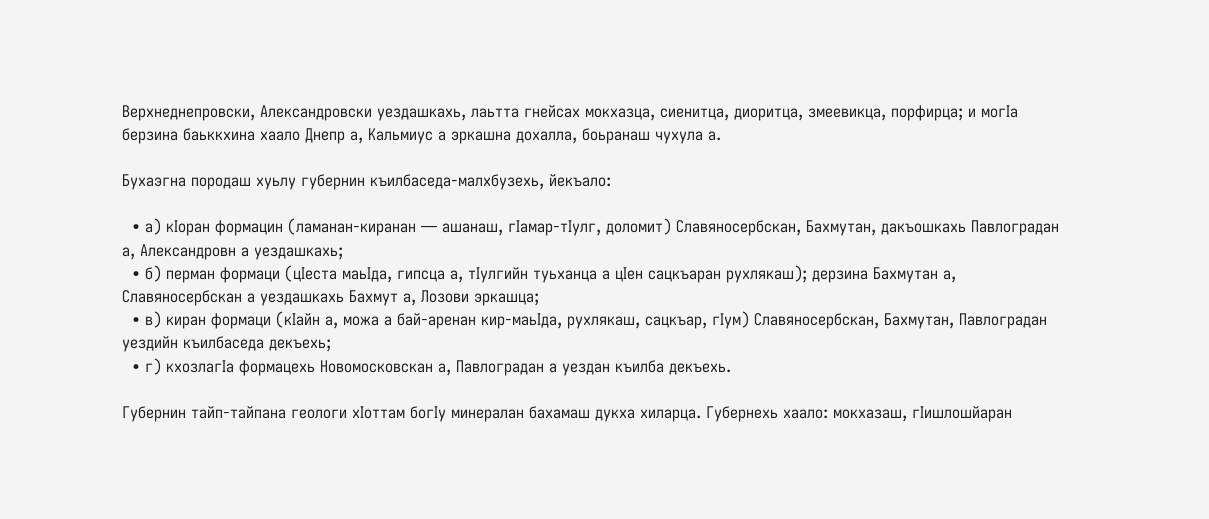Верхнеднепровски, Александровски уездашкахь, лаьтта гнейсах мокхазца, сиенитца, диоритца, змеевикца, порфирца; и могӀа берзина баьккхина хаало Днепр а, Кальмиус а эркашна дохалла, боьранаш чухула а.

Бухаэгна породаш хуьлу губернин къилбаседа-малхбузехь, йекъало:

  • а) кӀоран формацин (ламанан-киранан — ашанаш, гӀамар-тӀулг, доломит) Славяносербскан, Бахмутан, дакъошкахь Павлоградан а, Александровн а уездашкахь;
  • б) перман формаци (цӀеста маьӀда, гипсца а, тӀулгийн туьханца а цӀен сацкъаран рухлякаш); дерзина Бахмутан а, Славяносербскан а уездашкахь Бахмут а, Лозови эркашца;
  • в) киран формаци (кӀайн а, можа а бай-аренан кир-маьӀда, рухлякаш, сацкъар, гӀум) Славяносербскан, Бахмутан, Павлоградан уездийн къилбаседа декъехь;
  • г) кхозлагӀа формацехь Новомосковскан а, Павлоградан а уездан къилба декъехь.

Губернин тайп-тайпана геологи хӀоттам богӀу минералан бахамаш дукха хиларца. Губернехь хаало: мокхазаш, гӀишлошйаран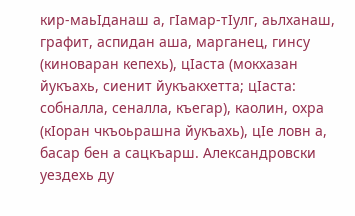кир-маьӀданаш а, гӀамар-тӀулг, аьлханаш, графит, аспидан аша, марганец, гинсу (киноваран кепехь), цӀаста (мокхазан йукъахь, сиенит йукъакхетта; цӀаста: собналла, сеналла, къегар), каолин, охра (кӀоран чкъоьрашна йукъахь), цӀе ловн а, басар бен а сацкъарш. Александровски уездехь ду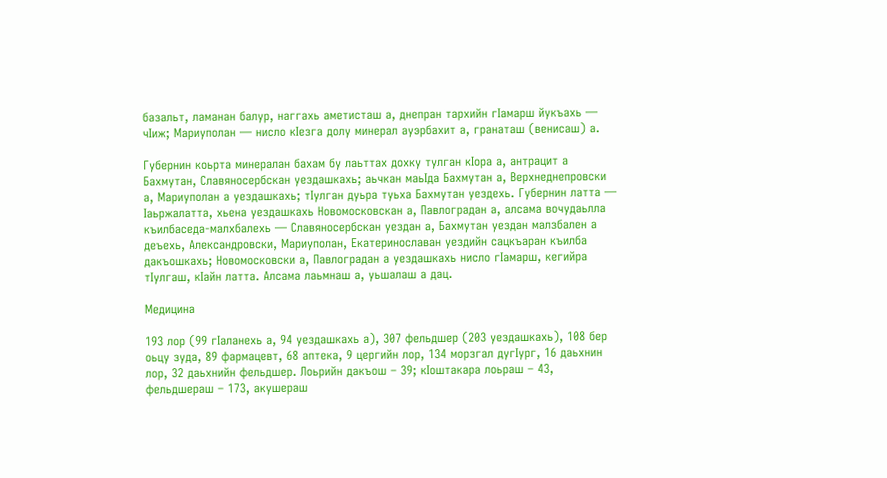базальт, ламанан балур, наггахь аметисташ а, днепран тархийн гӀамарш йукъахь — чӀиж; Мариуполан — нисло кӀезга долу минерал ауэрбахит а, гранаташ (венисаш) а.

Губернин коьрта минералан бахам бу лаьттах дохку тулган кӀора а, антрацит а Бахмутан, Славяносербскан уездашкахь; аьчкан маьӀда Бахмутан а, Верхнеднепровски а, Мариуполан а уездашкахь; тӀулган дуьра туьха Бахмутан уездехь. Губернин латта — Ӏаьржалатта, хьена уездашкахь Новомосковскан а, Павлоградан а, алсама вочудаьлла къилбаседа-малхбалехь — Славяносербскан уездан а, Бахмутан уездан малзбален а деъехь, Александровски, Мариуполан, Екатеринославан уездийн сацкъаран къилба дакъошкахь; Новомосковски а, Павлоградан а уездашкахь нисло гӀамарш, кегийра тӀулгаш, кӀайн латта. Алсама лаьмнаш а, уьшалаш а дац.

Медицина

193 лор (99 гӀаланехь а, 94 уездашкахь а), 307 фельдшер (203 уездашкахь), 108 бер оьцу зуда, 89 фармацевт, 68 аптека, 9 цергийн лор, 134 морзгал дугӀург, 16 даьхнин лор, 32 даьхнийн фельдшер. Лоьрийн дакъош – 39; кӀоштакара лоьраш – 43, фельдшераш – 173, акушераш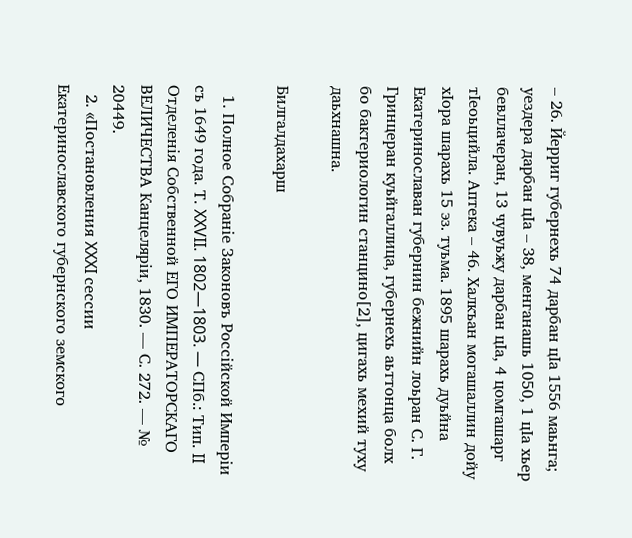– 26. Йерриг губернехь 74 дарбан цӀа 1556 маьнга; уездера дарбан цӀа – 38, менганашь 1050, 1 цӀа хьер бевллачеран, 13 чувуьжу дарбан цӀа, 4 цомгашарг тӀеоьцийла. Аптека – 46. Халкъан могашаллин дойу хӀора шарахь 15 эз. туьма. 1895 шарахь дуьйна Екатеринославан губернин бежнийн лоьран С. Г. Гринцеран куьйгаллица, губернехь аьттонца болх бо бактериологин станцино[2], цигахь мехий туху даьхнашна.

Билгалдахарш

  1. Полное Собраніе Законовъ Россійской Имперіи съ 1649 года. Т. XXVII. 1802—1803. — СПб.: Тип. II Отделенія Собственной ЕГО ИМПЕРАТОРСКАГО ВЕЛИЧЕСТВА Канцеляріи, 1830. — С. 272. — № 20449.
  2. «Постановления XXXI сессии Екатеринославского губернского земского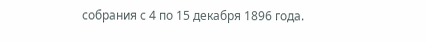собрания с 4 по 15 декабря 1896 года.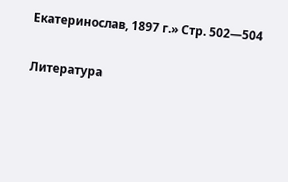Екатеринослав, 1897 г.» Стр. 502—504

Литература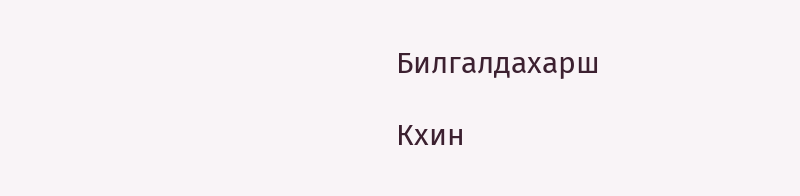Билгалдахарш

Кхин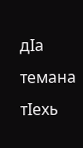дӀа темана тӀехь